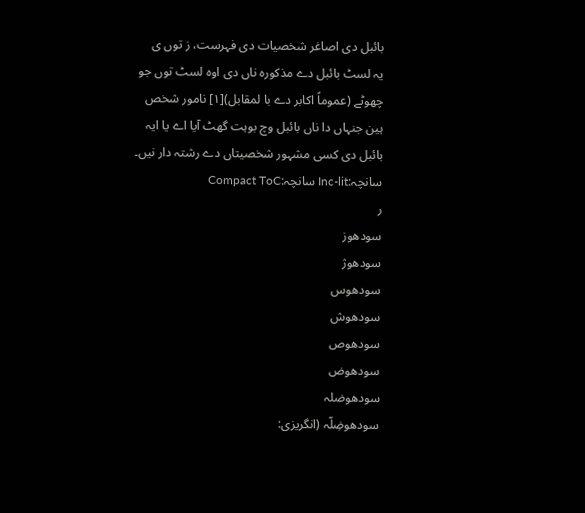بائبل دی اصاغر شخصیات دی فہرست، ز توں ی
یہ لسٹ بائبل دے مذکورہ ناں دی اوہ لسٹ توں جو چھوٹے (عموماً اکابر دے با لمقابل)[۱] نامور شخص ہین جنہاں دا ناں بائبل وچ بوہت گھٹ آیا اے یا ایہ بائبل دی کسی مشہور شخصیتاں دے رشتہ دار نيں۔ سانچہ:Inc-lit سانچہ:Compact ToC
ر
سودھوز
سودھوژ
سودھوس
سودھوش
سودھوص
سودھوض
سودھوضلہ
سودھوضِلّہ (انگریزی: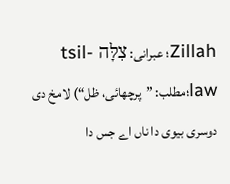Zillah؛ عبرانی: צִלָּה tsil-law؛مطلب: ”پرچھائی، ظل“) لامخ دی دوسری بیوی دا ناں اے جس دا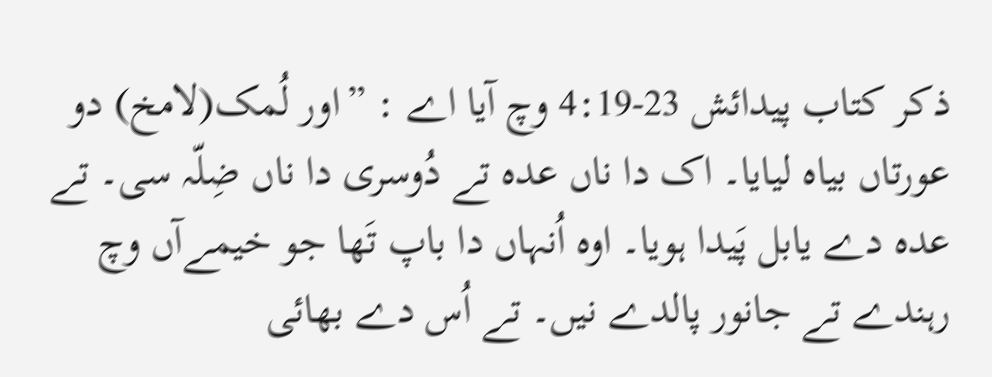ذکر کتاب پیدائش 23-4:19 وچ آیا اے : ”اور لُمک(لامخ) دو عورتاں بیاہ لیایا۔ اک دا ناں عدہ تے دُوسری دا ناں ضِلّہ سی۔ تے عدہ دے یابل پَیدا ہويا۔ اوہ اُنہاں دا باپ تَھا جو خیمےآں وچ رہندے تے جانور پالدے نيں۔ تے اُس دے بھائی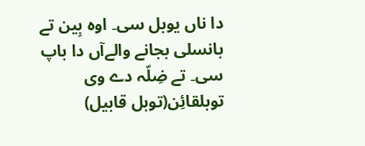دا ناں یوبل سی۔ اوہ بِین تے بانسلی بجانے والےآں دا باپ سی۔ تے ضِلّہ دے وی توبلقائِن(توبل قابیل)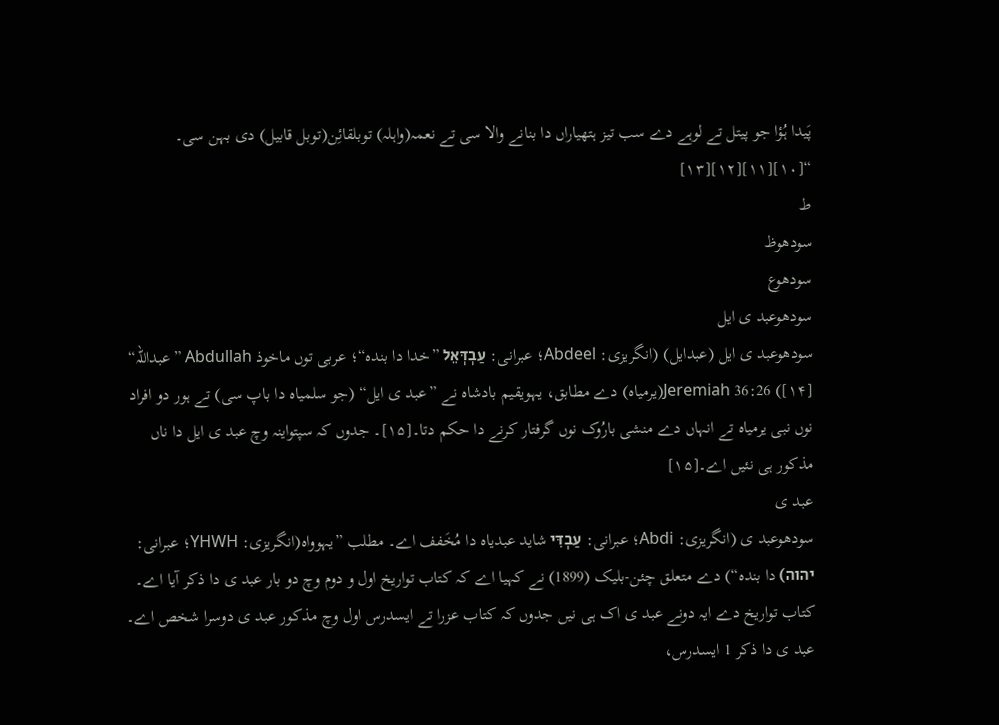پَیدا ہُؤا جو پیتل تے لوہے دے سب تیز ہتھیاراں دا بنانے والا سی تے نعمہ(واہلہ) توبلقائِن(توبل قابیل) دی بہن سی۔ “[۱۰][۱۱][۱۲][۱۳]
ط
سودھوظ
سودھوع
سودھوعبد ی ایل
سودھوعبد ی ایل (عبدایل) (انگریزی: Abdeel؛ عبرانی: עַבְדְּאֵל ”خدا دا بندہ“؛ عربی توں ماخوذ Abdullah ”عبداللہ“ [۱۴]) Jeremiah 36:26(یرمیاہ) دے مطابق، یہویقیم بادشاہ نے ”عبد ی ایل“ (جو سلمیاہ دا باپ سی) تے ہور دو افراد نوں نبی یرمیاہ تے انہاں دے منشی بارُوک نوں گرفتار کرنے دا حکم دتا۔[۱۵]۔ جدوں کہ سپتواینہ وچ عبد ی ایل دا ناں مذکور ہی نئيں اے۔[۱۵]
عبد ی
سودھوعبد ی (انگریزی: Abdi؛ عبرانی: עַבְדִּי شاید عبدیاہ دا مُخَفف اے۔ مطلب ”یہوواہ(انگریزی: YHWH؛ عبرانی: יהוה) دا بندہ“) دے متعلق چئن-بلیک (1899) نے کہیا اے کہ کتاب تواریخ اول و دوم وچ دو بار عبد ی دا ذکر آیا اے۔ کتاب تواریخ دے ایہ دونے عبد ی اک ہی نيں جدوں کہ کتاب عزرا تے ایسدرس اول وچ مذکور عبد ی دوسرا شخص اے۔ عبد ی دا ذکر 1 ایسدرس،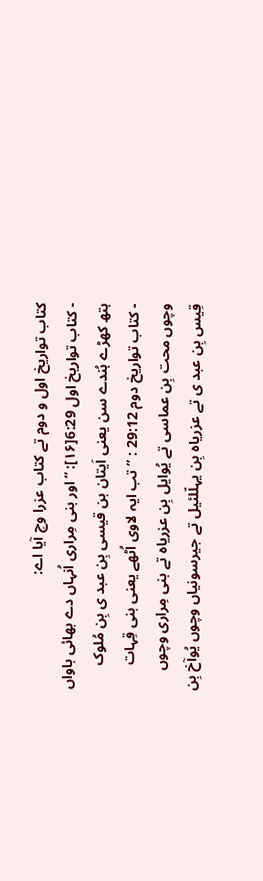کتاب تواریخ اول و دوم تے کتاب عزرا وچ آیا اے:
- کتاب تواریخ اول 6:29[۱۶]: ”اور بنی مِراری اُنہاں دے بھائی باواں ہتھ کھڑے ہُندے سن یعنی اَیتان بن قیسی بِن عبد ی بِن مُلوک
- کتاب تواریخ دوم 29:12 : ”تب ایہ لاوی اُٹھے یعنی بنی قِہات وچوں محت بِن عماسی تے یُوایل بِن عزریاہ تے بنی مِراری وچوں قِیس بِن عبد ی تے عزریاہ بِن یہلّلئیل تے جیرسونیاں وچوں یُوآخ بِن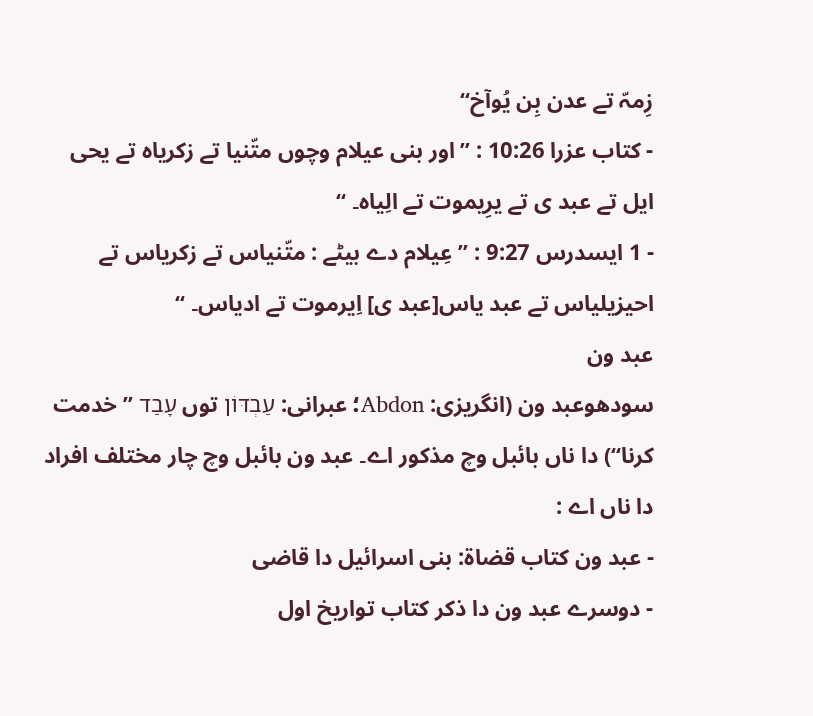زِمہّ تے عدن بِن یُوآخ“
- کتاب عزرا 10:26 : ”اور بنی عیلام وچوں متّنیا تے زکریاہ تے یحی ایل تے عبد ی تے یرِیموت تے الِیاہ۔ “
- 1 ایسدرس 9:27 : ”عِیلام دے بیٹے : متّنیاس تے زکریاس تے احیزیلیاس تے عبد یاس[عبد ی] اِیرموت تے ادياس۔ “
عبد ون
سودھوعبد ون (انگریزی: Abdon؛ عبرانی: עַבְדּוֹן توں עָבַד ”خدمت کرنا“) دا ناں بائبل وچ مذکور اے۔ عبد ون بائبل وچ چار مختلف افراد دا ناں اے :
- عبد ون کتاب قضاۃ: بنی اسرائیل دا قاضی
- دوسرے عبد ون دا ذکر کتاب تواریخ اول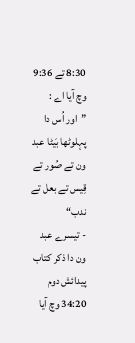8:30 تے 9:36 وچ آیا اے : ”اور اُس دا پہلوٹھا بَیٹا عبد ون تے صُور تے قِیس تے بعل تے ندب“
- تیسرے عبد ون دا ذکر کتاب پیدائش دوم 34:20 وچ آیا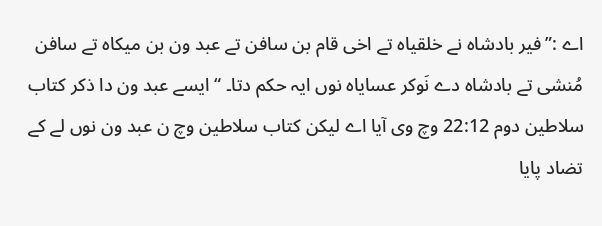اے :”فیر بادشاہ نے خلقیاہ تے اخی قام بن سافن تے عبد ون بن میکاہ تے سافن مُنشی تے بادشاہ دے نَوکر عسایاہ نوں ایہ حکم دتا۔ “ ايسے عبد ون دا ذکر کتاب سلاطین دوم 22:12 وچ وی آیا اے لیکن کتاب سلاطین وچ ن عبد ون نوں لے کے تضاد پایا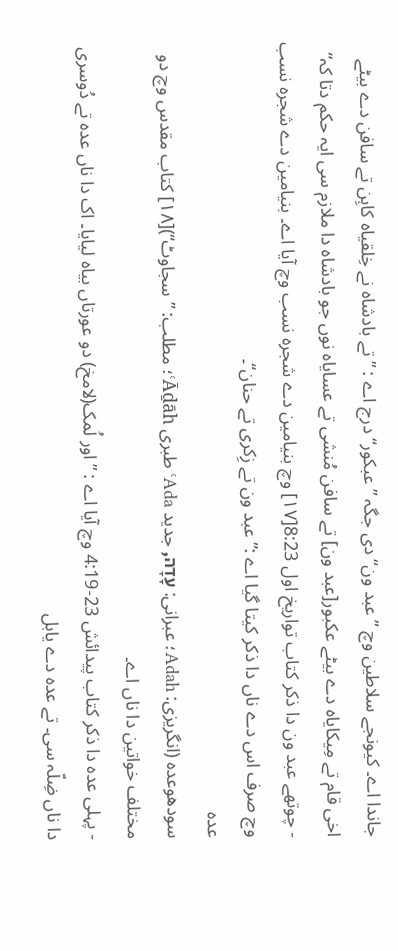جاندا اے۔ کیونجے سلاطین وچ ”عبد ون“ دی جگہ ”عبکور“ درج اے : ” تے بادشاہ نے خِلقیاہ کاہِن تے سافن دے بیٹے اخی قام تے مِیکایاہ دے بیٹے عکبور[عبد ون] تے سافن مُنشی تے عسایاہ نوں جو بادشاہ دا ملازم سی ایہ حکم دتا کہ“
- چوتھے عبد ون دا ذکر کتاب تواریخ اول 8:23[۱۷] وچ بنیامین دے شجرہ نسب وچ آیا اے۔ بنیامین دے شجرہ نسب وچ صرف اس دے ناں دا ذکر کيتا گیا اے :”عبد ون تے زِکری تے حنان“۔
عدہ
سودھوعدہ (انگریزی: Adah؛ عبرانی: עָדָה, جدید ʿAda طبری ʿĀḏāh؛ مطلب: ”سجاوٹ“)[۱۸] کتاب مقدس وچ دو مختلف خواتین دا ناں اے۔
- پہلی عدہ دا ذکر کتاب پیدائش 23-4:19 وچ آیا اے : ”اور لُمک(لامخ) دو عورتاں بیاہ لیایا۔ اک دا ناں عدہ تے دُوسری دا ناں ضِلّہ سی۔ تے عدہ دے یابل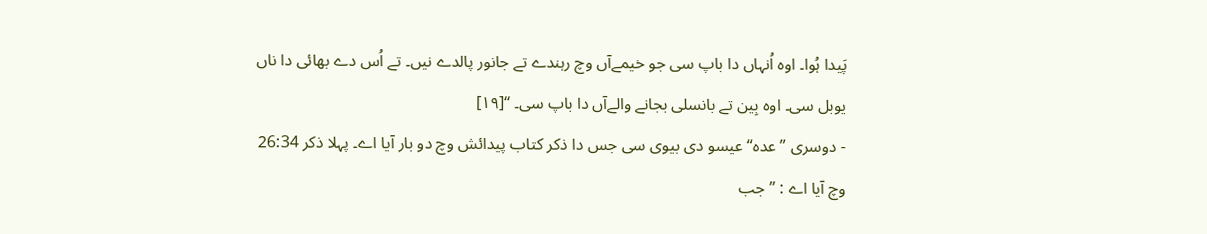پَیدا ہُوا۔ اوہ اُنہاں دا باپ سی جو خیمےآں وچ رہندے تے جانور پالدے نيں۔ تے اُس دے بھائی دا ناں یوبل سی۔ اوہ بِین تے بانسلی بجانے والےآں دا باپ سی۔ “[۱۹]
- دوسری ”عدہ“ عیسو دی بیوی سی جس دا ذکر کتاب پیدائش وچ دو بار آیا اے۔ پہلا ذکر 26:34 وچ آیا اے : ”جب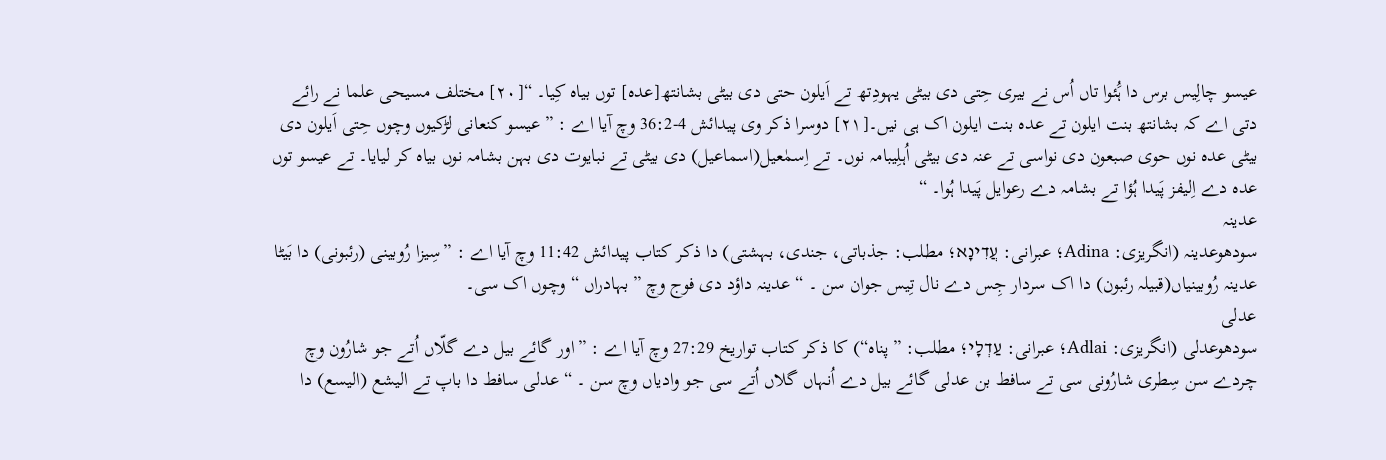عیسو چالِیس برس دا ہَُئوا تاں اُس نے بیری حِتی دی بیٹی یہودِتھ تے اَیلون حتی دی بیٹی بشانتھ[عدہ] توں بیاہ کِیا۔ “[۲۰] مختلف مسیحی علما نے رائے دتی اے کہ بشانتھ بنت ایلون تے عدہ بنت ایلون اک ہی نيں۔[۲۱] دوسرا ذکر وی پیدائش 4-36:2 وچ آیا اے : ”عیسو کنعانی لڑکیوں وچوں حِتی اَیلون دی بیٹی عدہ نوں حوی صبعون دی نواسی تے عنہ دی بیٹی اُہلِیبامہ نوں۔ تے اِسمٰعیل(اسماعیل) دی بیٹی تے نبایوت دی بہن بشامہ نوں بیاہ کر لیایا۔ تے عیسو توں عدہ دے اِلیفز پَیدا ہُؤا تے بشامہ دے رعوایل پَیدا ہُوا۔ “
عدینہ
سودھوعدینہ (انگریزی: Adina؛ عبرانی: עֲדִינָא؛ مطلب: جذباتی، جندی، بہشتی) دا ذکر کتاب پیدائش 11:42 وچ آیا اے : ”سِیزا رُوبینی (رئبونی) دا بَیٹا عدینہ رُوبینیاں(قبیلہ رئبون) دا اک سردار جِس دے نال تِیس جوان سن ۔ “ عدینہ داؤد دی فوج وچ ”بہادراں “ وچوں اک سی۔
عدلی
سودھوعدلی (انگریزی: Adlai؛ عبرانی: עַדְלָי؛ مطلب: ”پناہ“) کا ذکر کتاب تواریخ 27:29 وچ آیا اے : ”اور گائے بیل دے گلّاں اُتے جو شارُون وچ چردے سن سِطری شارُونی سی تے سافط بن عدلی گائے بیل دے اُنہاں گلاں اُتے سی جو وادیاں وچ سن ۔ “ عدلی سافط دا باپ تے الیشع (الیسع) دا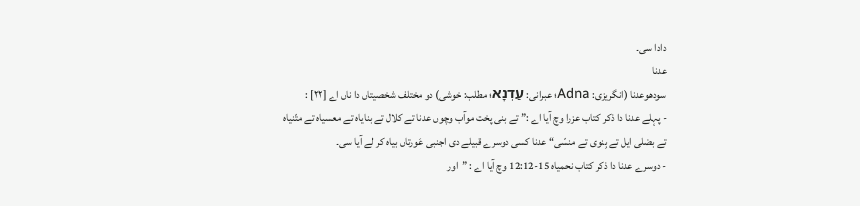دادا سی۔
عدنا
سودھوعدنا (انگریزی: Adna؛ عبرانی: עַדְנָא؛ مطلب: خوشی) دو مختلف شخصیتاں دا ناں اے [۲۲] :
- پہلے عدنا دا ذکر کتاب عزرا وچ آیا اے :” تے بنی پخت موآب وچوں عدنا تے کلال تے بنایاہ تے معسیاہ تے متّنیاہ تے بضلی ایل تے بِنوی تے منسّی“ عدنا کسی دوسرے قبیلے دی اجنبی عَورتاں بیاہ کر لے آیا سی۔
- دوسرے عدنا دا ذکر کتاب نحمیاہ 15-12:12 وچ آیا اے : ”اور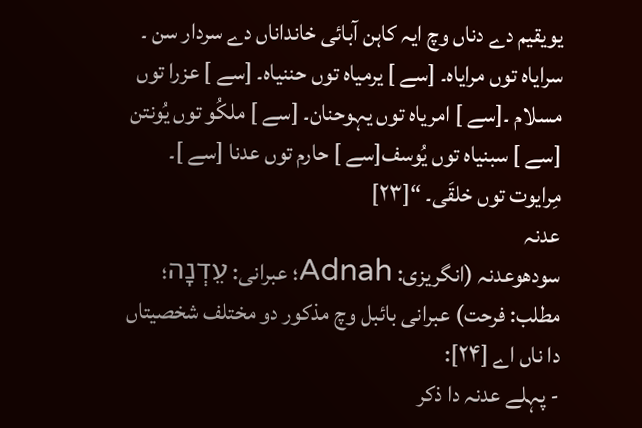یویقیم دے دناں وچ ایہ کاہن آبائی خانداناں دے سردار سن ۔ سرایاہ توں مرایاہ۔ [سے ] یرمیاہ توں حننیاہ۔ [سے ] عزرا توں مسلام ۔[سے ] امریاہ توں یہوحنان۔ [سے ] ملکُو توں یُونتن [سے ] سبنیاہ توں یُوسف[سے ] حارم توں عدنا [سے ]۔ مِرایوت توں خلقَی۔ “[۲۳]
عدنہ
سودھوعدنہ (انگریزی: Adnah؛ عبرانی: עֵדְנָה؛ مطلب: فرحت) عبرانی بائبل وچ مذکور دو مختلف شخصیتاں دا ناں اے [۲۴]:
- پہلے عدنہ دا ذکر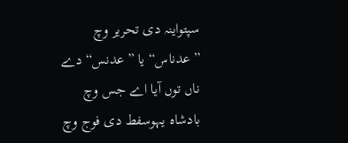سپتواینہ دی تحریر وچ ”عدناس“ یا ”عدنس“ دے ناں توں آیا اے جس وچ بادشاہ یہوسفط دی فوج وچ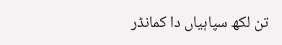تن لکھ سپاہیاں دا کمانڈر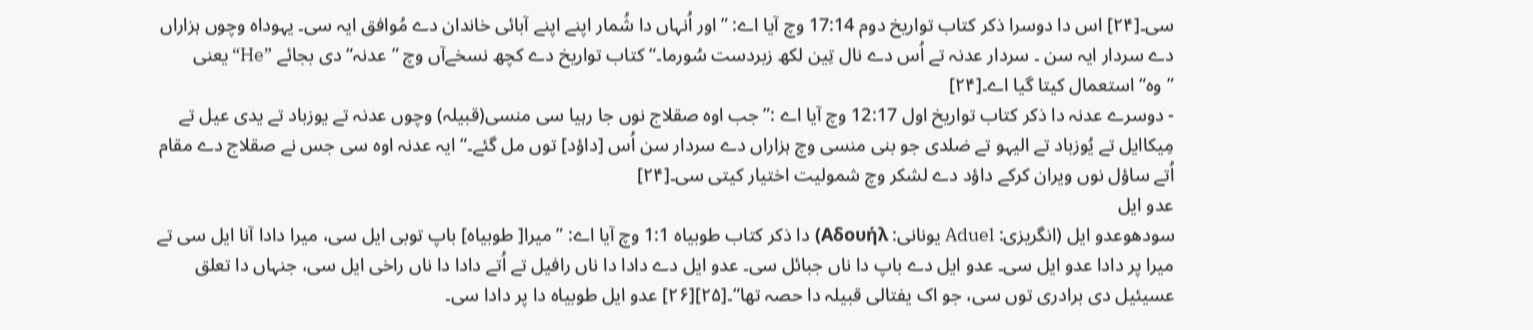سی۔[۲۴] اس دا دوسرا ذکر کتاب تواریخ دوم 17:14 وچ آیا اے: ”اور اُنہاں دا شُمار اپنے اپنے آبائی خاندان دے مُوافق ایہ سی۔ یہوداہ وچوں ہزاراں دے سردار ایہ سن ۔ سردار عدنہ تے اُس دے نال تِین لکھ زبردست سُورما۔“ کتاب تواریخ دے کچھ نسخےآں وچ ”عدنہ“ دی بجائے ”He“ یعنی ”وہ“ استعمال کيتا گیا اے۔[۲۴]
- دوسرے عدنہ دا ذکر کتاب تواریخ اول 12:17 وچ آیا اے :”جب اوہ صقلاج نوں جا رہیا سی منسی(قبیلہ) وچوں عدنہ تے یوزباد تے یدی عیل تے مِیکاایل تے یُوزباد تے الیہو تے ضلدی جو بنی منسی وچ ہزاراں دے سردار سن اُس [داؤد] توں مل گئے۔“ ایہ عدنہ اوہ سی جس نے صقلاج دے مقام اُتے ساؤل نوں ویران کرکے داؤد دے لشکر وچ شمولیت اختیار کيتی سی۔[۲۴]
عدو ایل
سودھوعدو ایل (انگریزی: Aduel یونانی: Αδουήλ) دا ذکر کتاب طوبیاہ 1:1 وچ آیا اے: ”میرا[ طوبیاہ] باپ توبی ایل سی، میرا دادا آنا ایل سی تے میرا پر دادا عدو ایل سی۔ عدو ایل دے باپ دا ناں جبائل سی۔ عدو ایل دے دادا دا ناں رافیل تے اُتے دادا دا ناں راخی ایل سی، جنہاں دا تعلق عسیئیل دی برادری توں سی، جو اک یفتالی قبیلہ دا حصہ تھا“۔[۲۵][۲۶] عدو ایل طوبیاہ دا پر دادا سی۔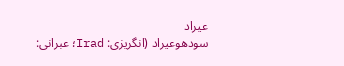عیراد
سودھوعیراد (انگریزی: Irad؛ عبرانی: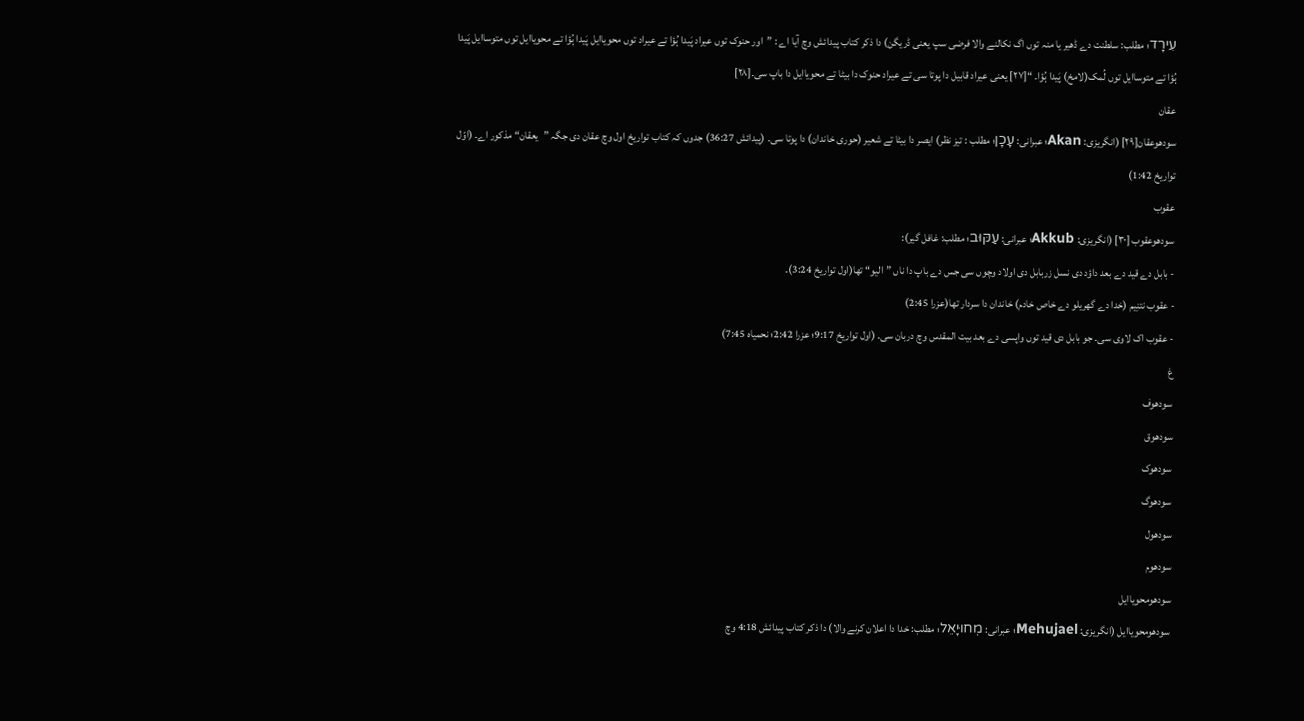עִירָד؛ مطلب: سلطنت دے ڈھیر یا منہ توں اگ نکالنے والا فرضی سپ یعنی ڈریگن) دا ذکر کتاب پیدائش وچ آیا اے : ”اور حنوک توں عیراد پَیدا ہُؤا تے عیراد توں محویاایل پَیدا ہُؤا تے محویاایل توں متوساایل پَیدا ہُؤا تے متوساایل توں لُمک(لامخ) پَیدا ہُؤا۔ “[۲۷] یعنی عیراد قابیل دا پوتا سی تے عیراد حنوک دا بیٹا تے محویاایل دا باپ سی۔[۲۸]
عقان
سودھوعقان[۲۹] (انگریزی: Akan؛ عبرانی: עָכָן؛ مطلب : تیز نظر) ایصر دا بیٹا تے شعیر (حوری خاندان) دا پوتا سی۔ (پیدائش 36:27) جدوں کہ کتاب تواریخ اول وچ عقان دی جگہ ”یعقان“ مذکور اے۔ (اوّل تواریخ 1:42)
عقوب
سودھوعقوب [۳۰] (انگریزی: Akkub؛ عبرانی: עַקּוּב؛ مطلب: غافل گیر):
- بابل دے قید دے بعد داؤد دی نسل زربابل دی اولاد وچوں سی جس دے باپ دا ناں ”الیو“ تھا(اول تواریخ 3:24)۔
- عقوب نتنِیم (خدا دے گھریلو دے خاص خادم) خاندان دا سردار تھا(عزرا 2:45)
- عقوب اک لاوی سی۔ جو بابل دی قید توں واپسی دے بعد بیت المقدس وچ دربان سی۔ (اول تواریخ 9:17؛ عزرا 2:42؛ نحمیاہ 7:45)
غ
سودھوف
سودھوق
سودھوک
سودھوگ
سودھول
سودھوم
سودھومحویاایل
سودھومحویاایل (انگریزی: Mehujael؛ عبرانی: מְחוּיָאֵל؛ مطلب: خدا دا اعلان کرنے والا) دا ذکر کتاب پیدائش 4:18 وچ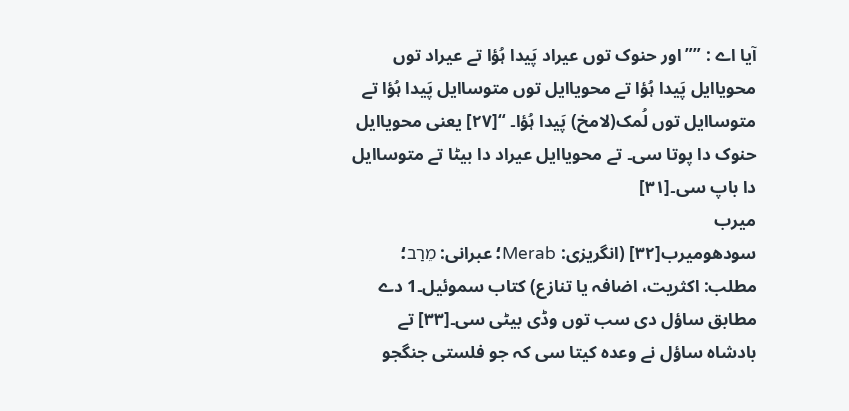آیا اے : ””اور حنوک توں عیراد پَیدا ہُؤا تے عیراد توں محویاایل پَیدا ہُؤا تے محویاایل توں متوساایل پَیدا ہُؤا تے متوساایل توں لُمک(لامخ) پَیدا ہُؤا۔ “[۲۷] یعنی محویاایل حنوک دا پوتا سی۔ تے محویاایل عیراد دا بیٹا تے متوساایل دا باپ سی۔[۳۱]
میرب
سودھومیرب[۳۲] (انگریزی: Merab؛ عبرانی: מֵרַב؛ مطلب: اکثریت، اضافہ یا تنازع) کتاب سموئیل۔1 دے مطابق ساؤل دی سب توں وڈی بیٹی سی۔[۳۳] تے بادشاہ ساؤل نے وعدہ کيتا سی کہ جو فلستی جنگجو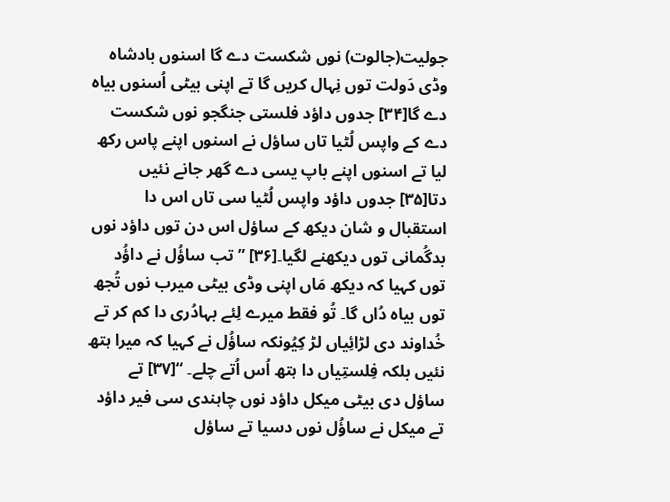جولیت(جالوت) نوں شکست دے گا اسنوں بادشاہ وڈی دَولت توں نِہال کريں گا تے اپنی بیٹی اُسنوں بیاہ دے گا[۳۴] جدوں داؤد فلستی جنگجو نوں شکست دے کے واپس لُٹیا تاں ساؤل نے اسنوں اپنے پاس رکھ لیا تے اسنوں اپنے باپ یسی دے گھر جانے نئيں دتا[۳۵] جدوں داؤد واپس لُٹیا سی تاں اس دا استقبال و شان دیکھ کے ساؤل اس دن توں داؤد نوں بدگُمانی توں دیکھنے لگیا۔[۳۶] ”تب ساؤُل نے داؤُد توں کہیا کہ دیکھ مَاں اپنی وڈی بیٹی میرب نوں تُجھ توں بیاہ دُاں گا۔ تُو فقط میرے لِئے بہادُری دا کم کر تے خُداوند دی لڑائِیاں لڑ کِیُونکہ ساؤُل نے کہیا کہ میرا ہتھ نئيں بلکہ فِلستِیاں دا ہتھ اُس اُتے چلے۔ “[۳۷] تے ساؤل دی بیٹی میکل داؤد نوں چاہندی سی فیر داؤد تے میکل نے ساؤُل نوں دسیا تے ساؤل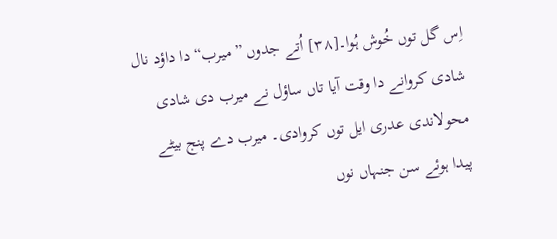اِس گل توں خُوش ہُوا۔[۳۸] اُتے جدوں ”میرب“ دا داؤد نال شادی کروانے دا وقت آیا تاں ساؤل نے میرب دی شادی محولاندی عدری ایل توں کروادی۔ میرب دے پنج بیٹے پیدا ہوئے سن جنہاں نوں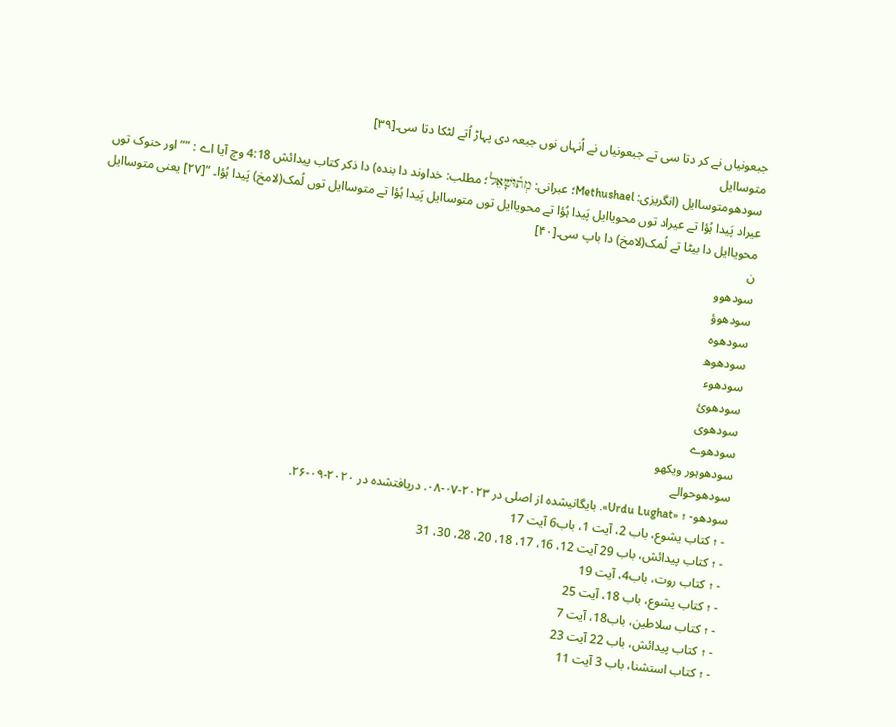جبعونیاں نے کر دتا سی تے جبعونیاں نے اُنہاں نوں جبعہ دی پہاڑ اُتے لٹکا دتا سی۔[۳۹]
متوساایل
سودھومتوساایل (انگریزی: Methushael؛ عبرانی: מְת֫וּשָׁאֵל؛ مطلب: خداوند دا بندہ) دا ذکر کتاب پیدائش 4:18 وچ آیا اے : ””اور حنوک توں عیراد پَیدا ہُؤا تے عیراد توں محویاایل پَیدا ہُؤا تے محویاایل توں متوساایل پَیدا ہُؤا تے متوساایل توں لُمک(لامخ) پَیدا ہُؤا۔ “[۲۷] یعنی متوساایل محویاایل دا بیٹا تے لُمک(لامخ) دا باپ سی۔[۴۰]
ن
سودھوو
سودھوؤ
سودھوہ
سودھوھ
سودھوء
سودھوئ
سودھوی
سودھوے
سودھوہور ویکھو
سودھوحوالے
سودھو- ↑ «Urdu Lughat». بایگانیشده از اصلی در ۲۰۲۳-۰۷-۰۸. دریافتشده در ۲۰۲۰-۰۹-۲۶.
- ↑ کتاب یشوع، باب 2، آیت 1، باب6 آیت 17
- ↑ کتاب پیدائش، باب 29 آیت 12، 16، 17، 18، 20، 28، 30، 31
- ↑ کتاب روت، باب4، آیت 19
- ↑ کتاب یشوع، باب 18، آیت 25
- ↑ کتاب سلاطین، باب18، آیت 7
- ↑ کتاب پیدائش، باب 22 آیت 23
- ↑ کتاب استشنا، باب 3 آیت 11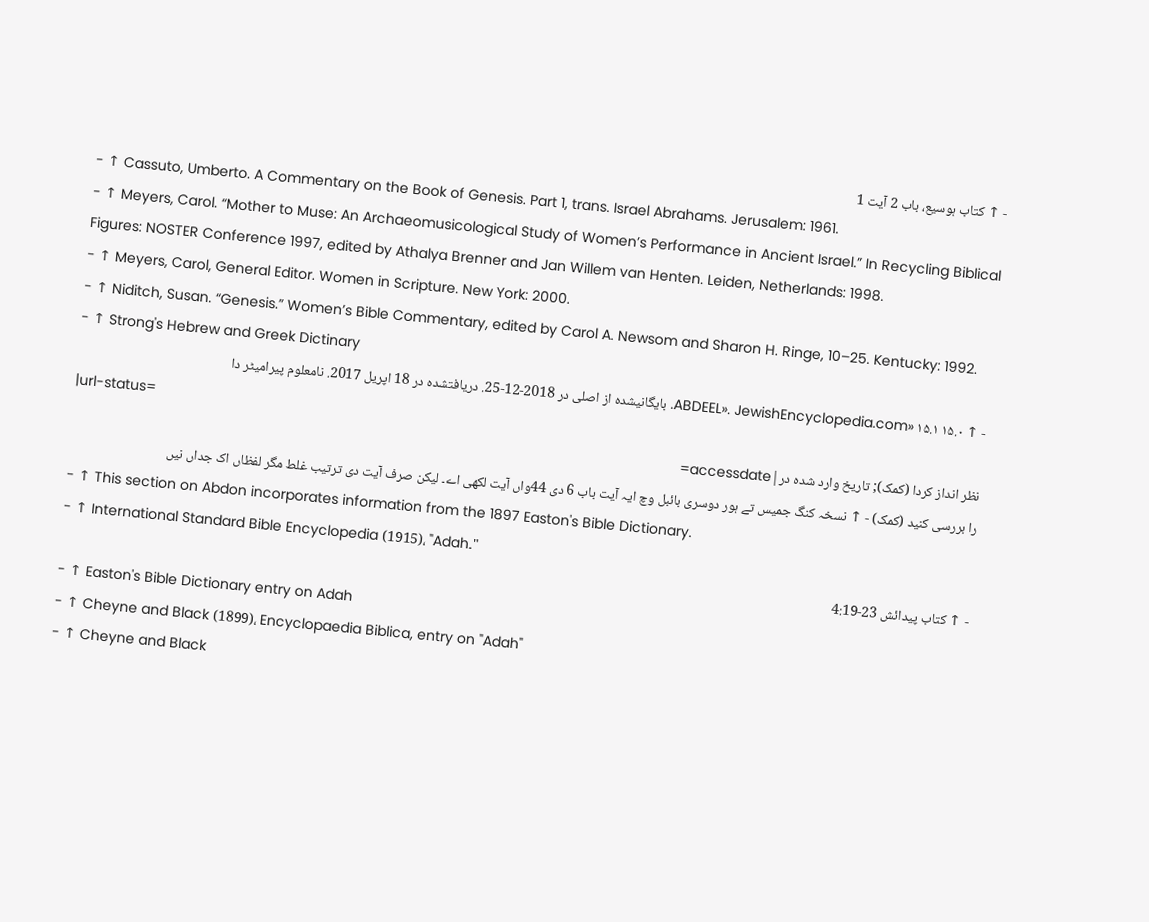- ↑ کتاب ہوسیع، باب 2 آیت 1
- ↑ Cassuto, Umberto. A Commentary on the Book of Genesis. Part 1, trans. Israel Abrahams. Jerusalem: 1961.
- ↑ Meyers, Carol. “Mother to Muse: An Archaeomusicological Study of Women’s Performance in Ancient Israel.” In Recycling Biblical Figures: NOSTER Conference 1997, edited by Athalya Brenner and Jan Willem van Henten. Leiden, Netherlands: 1998.
- ↑ Meyers, Carol, General Editor. Women in Scripture. New York: 2000.
- ↑ Niditch, Susan. “Genesis.” Women’s Bible Commentary, edited by Carol A. Newsom and Sharon H. Ringe, 10–25. Kentucky: 1992.
- ↑ Strong's Hebrew and Greek Dictinary
- ↑ ۱۵.۰ ۱۵.۱ «ABDEEL». JewishEncyclopedia.com. بایگانیشده از اصلی در 2018-12-25. دریافتشده در 18 اپریل 2017. نامعلوم پیرامیٹر دا
|url-status=
نظر انداز کردا (کمک); تاریخ وارد شده در|accessdate=
را بررسی کنید (کمک) - ↑ نسخہ کنگ جمیس تے ہور دوسری بائبل وچ ایہ آیت باب 6 دی 44واں آیت لکھی اے۔ لیکن صرف آیت دی ترتیب غلط مگر لفظاں اک جداں نيں
- ↑ This section on Abdon incorporates information from the 1897 Easton's Bible Dictionary.
- ↑ International Standard Bible Encyclopedia (1915)، "Adah۔"
- ↑ کتاب پیدائش 23-4:19
- ↑ Easton's Bible Dictionary entry on Adah
- ↑ Cheyne and Black (1899)، Encyclopaedia Biblica, entry on "Adah"
- ↑ Cheyne and Black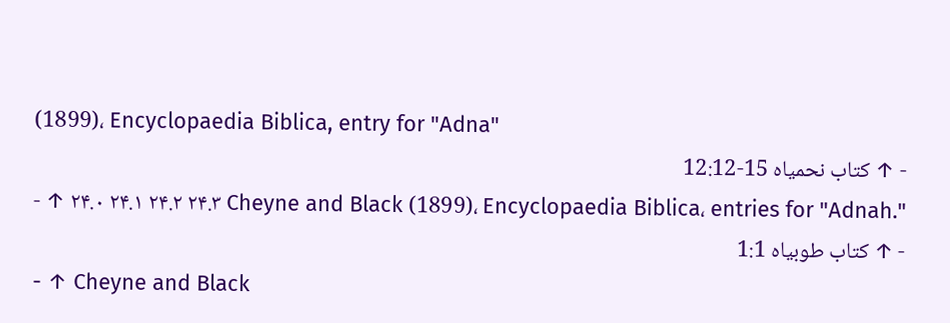(1899)، Encyclopaedia Biblica, entry for "Adna"
- ↑ کتاب نحمیاہ 15-12:12
- ↑ ۲۴.۰ ۲۴.۱ ۲۴.۲ ۲۴.۳ Cheyne and Black (1899)، Encyclopaedia Biblica، entries for "Adnah."
- ↑ کتاب طوبیاہ 1:1
- ↑ Cheyne and Black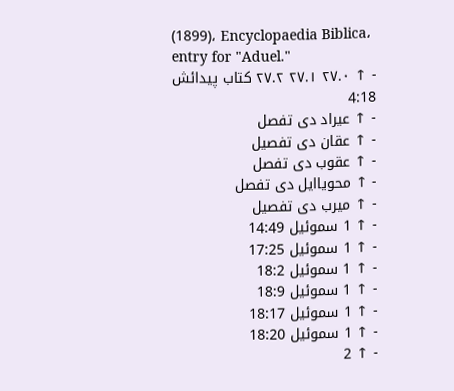(1899)، Encyclopaedia Biblica، entry for "Aduel."
- ↑ ۲۷.۰ ۲۷.۱ ۲۷.۲ کتاب پیدائش 4:18
- ↑ عیراد دی تفصل
- ↑ عقان دی تفصیل
- ↑ عقوب دی تفصل
- ↑ محویاایل دی تفصل
- ↑ میرب دی تفصیل
- ↑ 1 سموئیل 14:49
- ↑ 1 سموئیل 17:25
- ↑ 1 سموئیل 18:2
- ↑ 1 سموئیل 18:9
- ↑ 1 سموئیل 18:17
- ↑ 1 سموئیل 18:20
- ↑ 2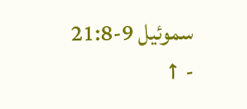سموئیل 9-21:8
- ↑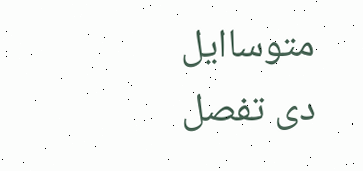متوساایل دی تفصل